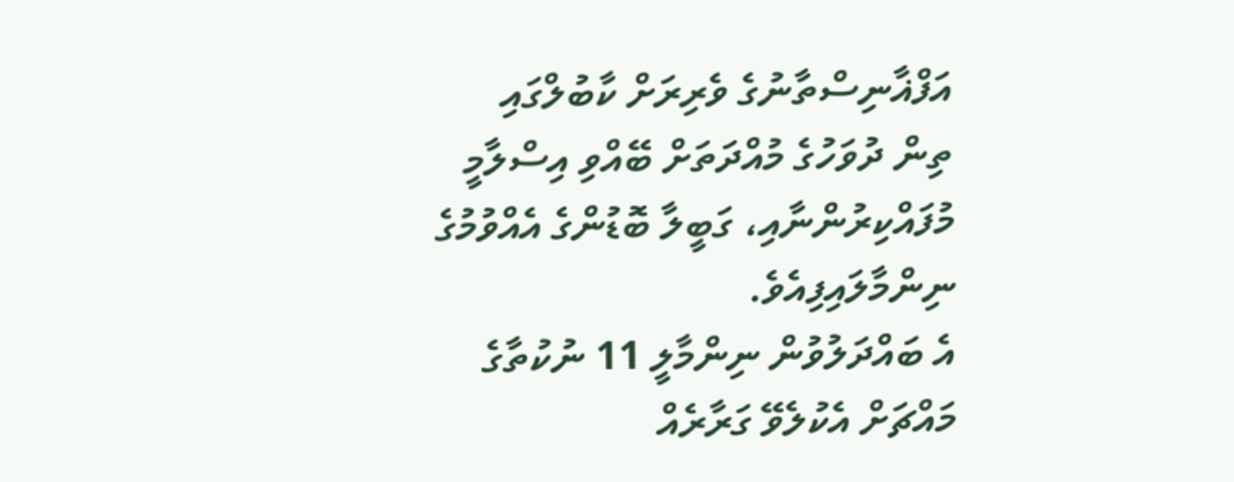އަފްޣާނިސްތާނުގެ ވެރިރަށް ކާބުލްގައި ތިން ދުވަހުގެ މުއްދަތަށް ބޭއްވި އިސްލާމީ މުފައްކިރުންނާއި، ގަބީލާ ބޮޑުންގެ އެއްވުމުގެ ނިންމާލައިފިއެވެ.
އެ ބައްދަލުވުން ނިންމާލީ 11 ނުކުތާގެ މައްޗަށް އެކުލެވޭ ގަރާރެއް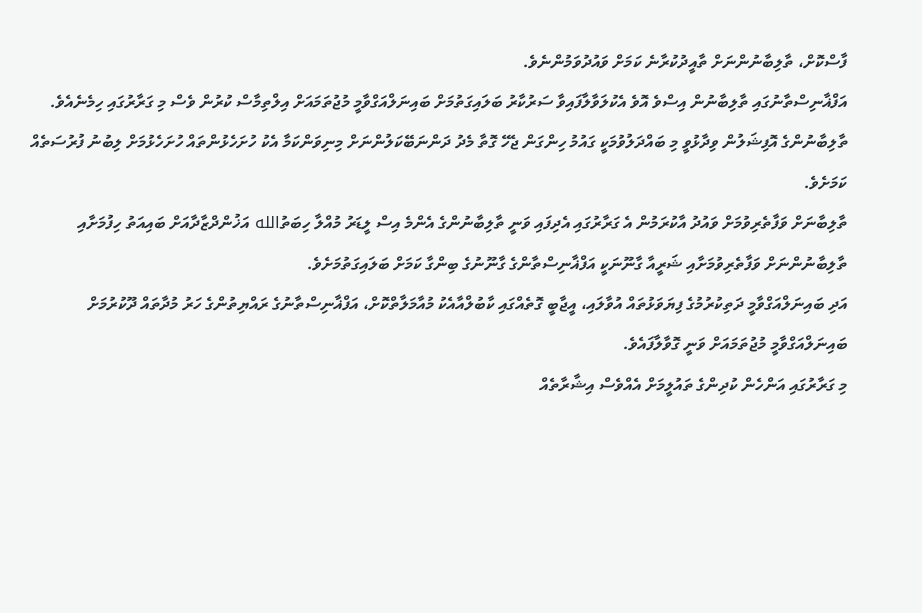ފާސްކޮށް، ތާލިބާނުންނަށް ތާއީދުކުރާނެ ކަމަށް ވައުދުވަމުންނެވެ.
އަފްޣާނިސްތާނުގައި ތާލިބާނުން އިސްވެ އޮވެ އެކުލަވާލާފައިވާ ސަރުކާރު ބަލައިގަތުމަށް ބައިނަލްއަގްވާމީ މުޖުތަމައަށް އިލްތިމާސް ކުރުން ވެސް މި ގަރާރުގައި ހިމެނެއެވެ.
ތާލިބާނުންގެ އޮފިޝަލުން ވިދާޅުވީ މި ބައްދަލުވުމަކީ ގައުމު ހިންގަން ޖެހޭ ގޮތާ މެދު ދަންނަބޭކަލުންނަށް މިނިވަންކަމާ އެކު ހުށަހެޅުންތައް ހުށަހެޅުމަށް ލިބުނު ފުރުސަތެއް ކަމަށެވެ.
ތާލިބާނަށް ވަފާތެރިވުމަށް ވައުދު އާކުރަމުން އެ ގަރާރުގައި އެދިފައި ވަނީ ތާލިބާނުންގެ އެންމެ އިސް ލީޑަރު މުއްލާ ހިބަތުالله އަޚުންދްޒާދާއަށް ބައިއަތު ހިފުމަށާއި ތާލިބާނުންނަށް ވަފާތެރިވުމަށާއި ޝަރީއާ ގާނޫނަކީ އަފްޣާނިސްތާންގެ ގާނޫނުގެ ބިންގާ ކަމަށް ބަލައިގަތުމަށެވެ.
އަދި ބައިނަލްއަގްވާމީ ދަތިކުރުމުގެ ފިޔަވަޅުތައް އުވާލައި، އީޖާބީ ގޮތެއްގައި ކާބުލްއާއެކު މުއާމަލާތްކޮށް، އަފްޣާނިސްތާނުގެ ރައްޔިތުންގެ ހަރު މުދާތައް ދޫކުރުމަށް ބައިނަލްއަގްވާމީ މުޖުތަމައަށް ވަނީ ގޮވާލާފައެވެ.
މި ގަރާރުގައި އަންހެން ކުދިންގެ ތައުލީމަށް އެއްވެސް އިޝާރާތެއް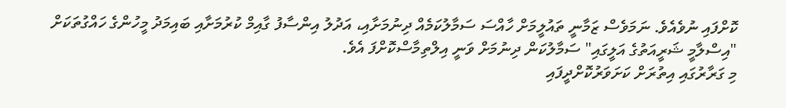ކޮށްފައި ނުވެއެވެ. ނަމަވެސް ޒަމާނީ ތައުލީމަށް ހާއްސަ ސަމާލުކަމެއް ދިނުމަށާއި، އަދުލު އިންސާފު ގާއިމް ކުރުމަށާއި ބައިމަދު މީހުންގެ ހައްގުތަކަށް "އިސްލާމީ ޝަރީއަތުގެ އަލީގައި" ސަމާލުކަން ދިނުމަށް ވަނީ އިލްތިމާސްކޮށްފަ އެވެ.
މި ގަރާރުގައި އިތުރަށް ކަށަވަރުކޮށްދީފައި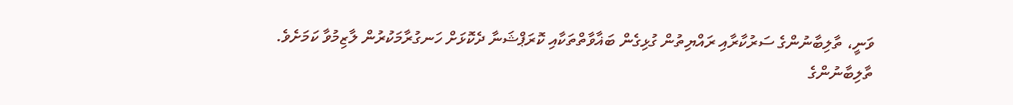ވަނީ، ތާލިބާނުންގެ ސަރުކާރާއި ރައްޔިތުން ގުޅިގެން ބަޣާވާތްތަކާއި ކޮރަޕްޝަނާ ދެކޮޅަށް ހަނގުރާމަކުރުން ލާޒިމުވާ ކަމަށެވެ.
ތާލިބާނުންގެ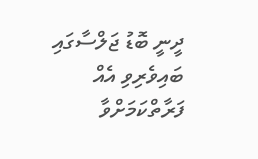ދީނީ ބޮޑު ޖަލްސާގައި ބައިވެރިވި އެއް ފަރާތްކަމަށްވާ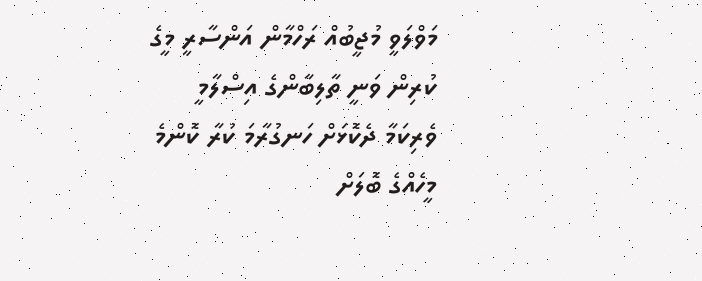މަވްލަވީ މުޖީބުއް ރަހްމާން އަންސާރީ މީގެ ކުރިން ވަނީ ތާލިބާންގެ އިސްލާމީ ވެރިކަމާ ދެކޮޅަށް ހަނގުރާމަ ކުރާ ކޮންމެ މީހެއްގެ ބޮލަށް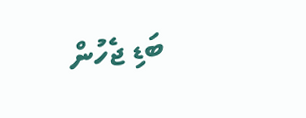ބަޑި ޖެހުން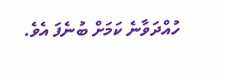ހުއްދަވާނެ ކަމަށް ބުނެފަ އެވެ.